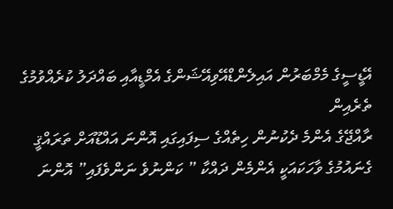އޭޑީސީގެ މެމްބަރުން އައިލެންޑްއޭވިއޭޝަންގެ އެމްޑީއާއި ބައްދަލު ކުރެއްވުމުގެ ތެރެއިން
ރާއްޖޭގެ އެންމެ ދެކުނުން ހިތެއްގެ ސިފައިގައި އޮންނަ އައްޑޫއަށް ތަރައްޤީ ގެނައުމުގެ ވާހަކައަކީ އެންމެން ދައްކާ ” ކަންނުވެ ނަންވެފައި” އޮންނަ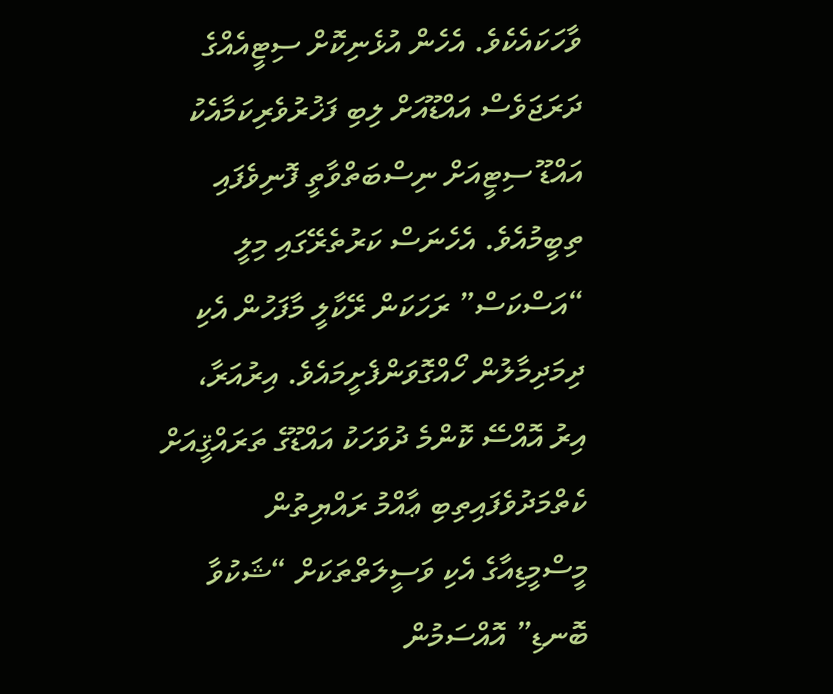ވާހަކައެކެވެ. އެހެން އުޅެނިކޮށް ސިޓީއެއްގެ ދަރަޖަވެސް އައްޑޫއަށް ލިބި ފަޚުރުވެރިކަމާއެކު އައްޑޫ ސިޓީއަށް ނިސްބަތްވާތީ ފޮނިވެފައި ތިބީމުއެވެ. އެހެނަސް ކަރުތެރޭގައި މިލީ “އަސްކަސް” ރަހަކަން ރޭކާލީ މާފަހުން އެކި ދިމަދިމާލުން ހޯއްގޮވަންފެށީމައެވެ. އިރުއަރާ، އިރު އޮއްސޭ ކޮންމެ ދުވަހަކު އައްޑޫގެ ތަރައްޤީއަށް ކެތްމަދުވެފައިތިބި ޢާއްމު ރައްޔިތުން މީސްމީޑިއާގެ އެކި ވަސީލަތްތަކަށް “ޝަކުވާ ބޮނޑި” އޮއްސަމުން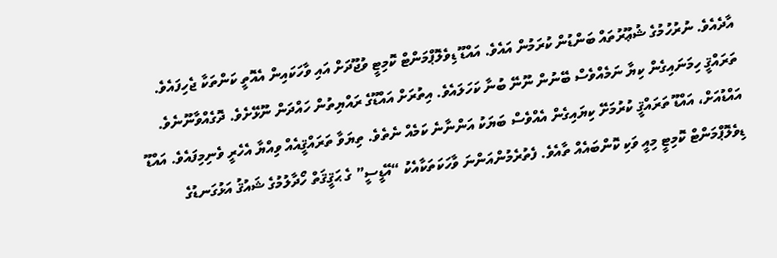އާދެއެވެ. ނުރުހުމުގެ ޝުޢޫރުތައް ބަންޑުން ކުރަމުން އައެވެ. އައްޑޫ ޑިވެލޮޕްމަންޓް ކޮމިޓީ ވުޖޫދަށް އައި ވާހަކައިން އެއޮތީ ކަންތަކާ ޖެހިފައެވެ. ތަރައްޤީ ހިމަނައިގެން ކިޔާ ނަމެއްވެސް ބޭނުން ނޫނޭ ބުނާ ކަހަލައެވެ. އިތުރަށް އައްޑޫގެ ރައްޔިތުން ހައްދަން ނޫޅޭށެވެ. ދޮގެއްވާނޫނެވެ. އައްޑުއަށް، އައްޑޫ ތަރައްޤީ ކުރުމަށޭ ކިޔައިގެން އެއްވެސް ބަޔަކު އަންނާނެ ކަމެއް ނެތެވެ. ތިޔަވާ ތަރައްޤީއެއް ވިއްޔާ އެހެރީ ވެނިމިފައެވެ. އައްޑޫ ޑިވެލޮޕްމަންޓް ކޮމިޓީ މިއީ ވަކި ކޮންބައެއް ތާއެވެ. ފެތުރެމުންއަންނަ ވާހަކަތަކާއެކު “އޭޑީސީ” ގެ ޙަޤީޤަތް ހޯދާލުމުގެ ޝައުޤު އަޅުގަނޑުގެ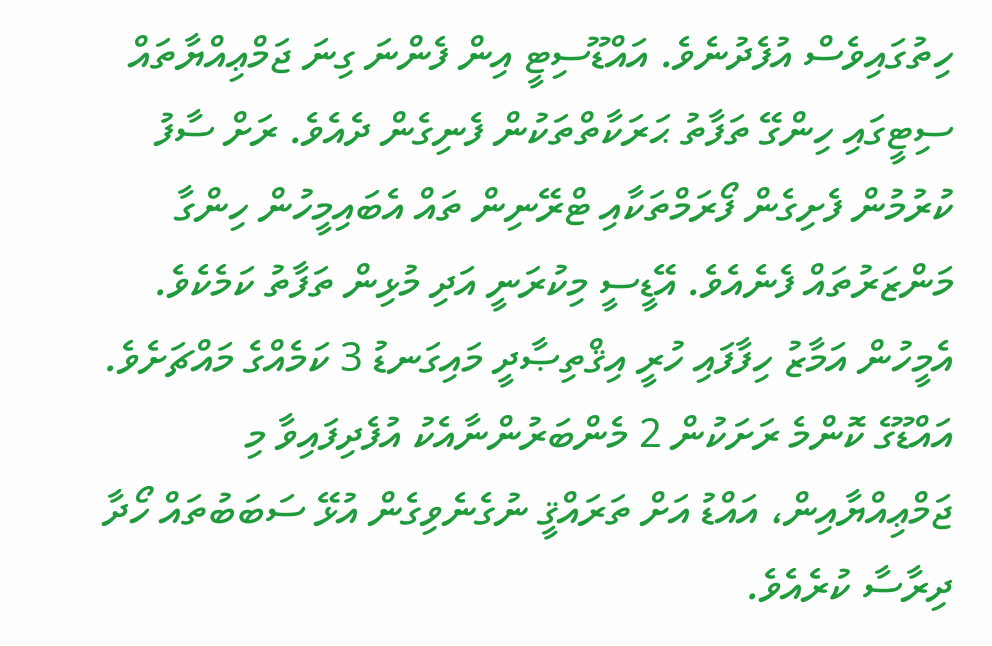ހިތުގައިވެސް އުފެދުނެވެ. އައްޑޫސިޓީ އިން ފެންނަ ގިނަ ޖަމްޢިއްޔާތައް ސިޓީގައި ހިންގޭ ތަފާތު ޙަރަކާތްތަކުން ފެނިގެން ދެއެވެ. ރަށް ސާފު ކުރުމުން ފެށިގެން ފޯރަމްތަކާއި ޓްރޭނިން ތައް އެބައިމީހުން ހިންގާ މަންޒަރުތައް ފެނެއެވެ. އޭޑީސީ މިކުރަނީ އަދި މުޅިން ތަފާތު ކަމެކެވެ. އެމީހުން އަމާޒު ހިފާފައި ހުރީ އިޤްތިޞާދީ މައިގަނޑު 3 ކަމެއްގެ މައްޗަށެވެ.
އައްޑޫގެ ކޮންމެ ރަށަކުން 2 މެންބަރުންނާއެކު އުފެދިފައިވާ މި ޖަމްޢިއްޔާއިން، އައްޑު އަށް ތަރައްޤީ ނުގެނެވިގެން އުޅޭ ސަބަބުތައް ހޯދާ ދިރާސާ ކުރެއެވެ.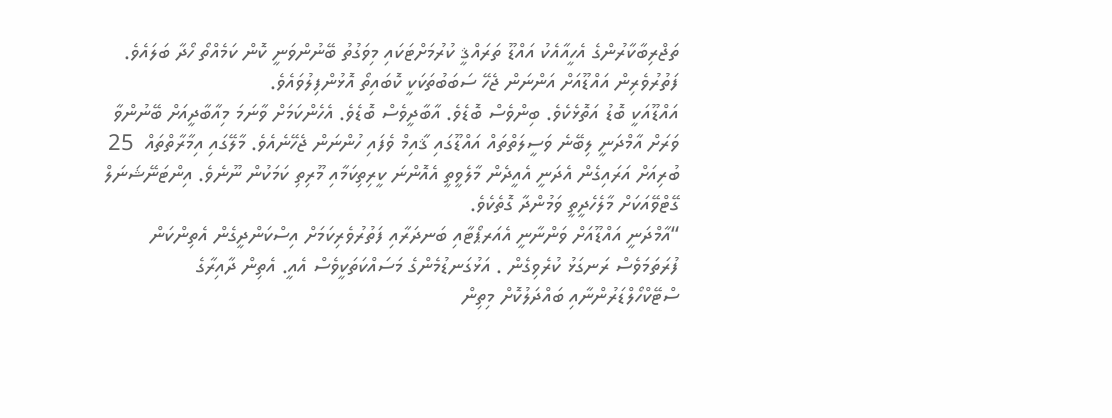ތަޖްރިބާކާރުންގެ އެހީއާއެކު އައްޑޫ ތަރައްޤީ ކުރުމަށްޓަކައި މިވަގުތު ބޭނުންވަނީ ކޮން ކަމެއްތޯ ހޯދާ ބަލައެވެ. ފަތުރުވެރިން އައްޑޫއަށް އަންނަން ޖެހޭ ސަބަބުތަކަކީ ކޮބައިތޯ އޮޅުންފިލުވައެވެ.
އައްޑޫއަކީ ބޮޑު އަތޮޅެކެވެ. ބިންވެސް ބޮޑެވެ. އާބާދީވެސް ބޮޑެވެ. އެހެންކަމަށް ވާނަމަ މިއާބާދީއަށް ބޭނުންވާ ވަރަށް އާމްދަނީ ލިބޭނެ ވަސީލަތްތައް އައްޑޫގައި ޤާއިމް ވެފައި ހުންނަން ޖެހޭނެއެވެ. މާލޭގައި އިމާރާތްތައް  25 ބުރިއަށް އަރައިގެން އެދަނީ އެއީދެން މާލެވީތީ އެއޮންނަ ކީރިތިކަމާއި މޫރިތި ކަމަކުން ނޫނެވެ. އިންޓަނޭޝަނަލް ގޭޓްވޭއަކަށް މާލެހެދީތީ ވަމުންދާ ގޮތެކެވެ.
“އާމްދަނީ އައްޑޫއަށް ވަންނާނީ އެއަރޕޯޓާއި ބަނދަރާއި ފަތުރުވެރިކަމަށް އިސްކަންދީގެން އެތިންކަން ފުރަތަމަވެސް ރަނގަޅު ކުރެވިގެން . އަޅުގަނޑުމެންގެ މަސައްކަތަކީވެސް އެއީ. އެތިން ދާއިރާގެ ސްޓޭކްހޯލްޑަރުންނާއި ބައްދަލުކޮށް މިތިން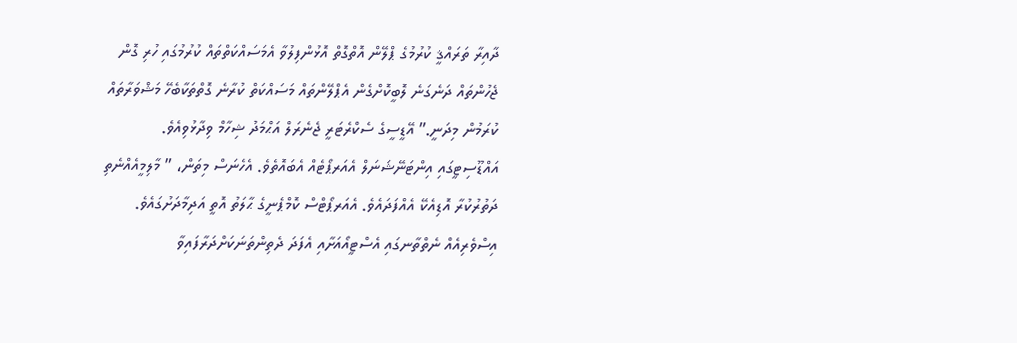ދާއިރާ ތަރައްޤީ ކުރުމުގެ ޕްލޭން އޮތްގޮތް އޮޅުންފިލުވާ އެމަސައްކަތްތައް ކުރުމުގައި ހުރި ގޮން ޖެހުންތައް ދަނެގަނެ ލޮބީކޮށްގެން އެޕްލޭންތައް މަސައްކަތް ކުރާނެ ގޮތްތަކާބެހޭ މަޝްވަރާތައް ކުރަމުން މިދަނީ.” އޭޑީސީގެ ސެކްރެޓަރީ ޖެނެރަލް އަޙްމަދު ޝިހާމް ވިދާޅުވިއެވެ.
އައްޑޫސިޓީގައި އިންޓަނޭޝަނަލް އެއަރޕޯޓެއް އެބައޮތެވެ. އެހެނަސް މިތަން، ” މާލިމީއެއްނެތި ދަތުރުކުރާ އޮޑިއެކޭ އެއްފަދައެވެ. އެއަރޕޯޓްސް ކޮމްޕެނީގެ ޙާލަތު އޮތީ އަދިމާދަށުގައެވެ. އިސްވެރިއެއް ނެތްތާނގައި އެސްޓީއޯއަށާއި އެފަދަ ދެތިންތަނަކަށްދަރާފައިވާ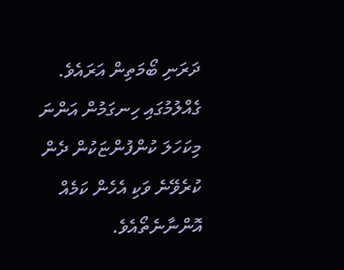ދަރަނި ބޯމަތިން އަރައެވެ. ގެއްލުމުގައި ހިނގަމުން އަންނަ މިކަހަލަ ކުންފުންޏަކުން ދެން ކުރެވޭނެ ވަކި އެހެން ކަމެއް އޮންނާނެތޯއެވެ.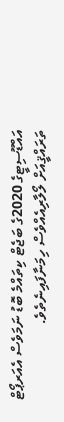އައްޑޫސިޓީގެ 2020ގެ ބަޖެޓް ކިތައްމެ ބޮޑު ނަމަވެސް އެއަރޕޯޓް ތަރައްޤީއަށް ލޯލާރިއެއްވެސް ހިމަނާފައިނެތެވެ.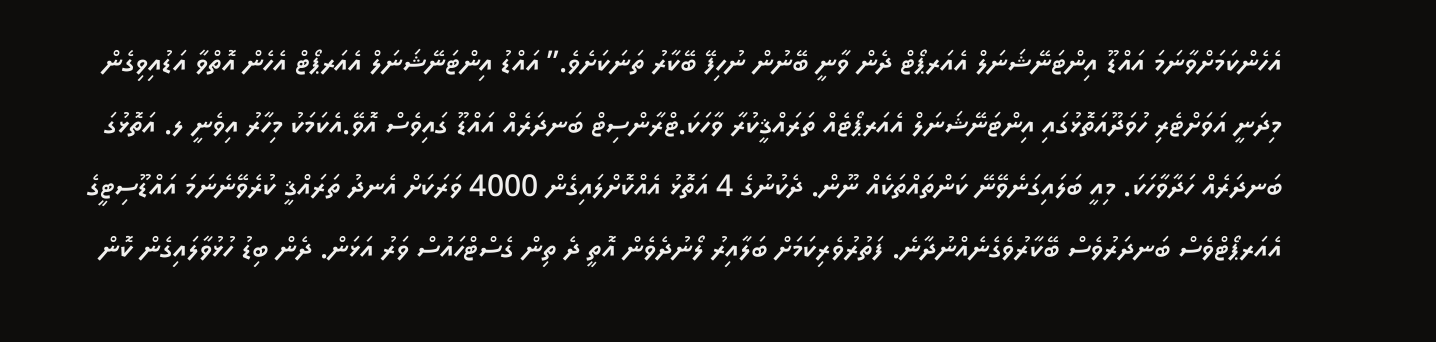އެހެންކަމަށްވާނަމަ އައްޑޫ އިންޓަނޭޝަނަލް އެއަރޕޯޓް ދެން ވާނީ ބޭނުން ނުހިފޭ ބޭކާރު ތަނަކަށެވެ.” އައްޑު އިންޓަނޭޝަނަލް އެއަރޕޯޓް އެހެން އޮތްވާ އަޑުއިވިގެން މިދަނީ އަވަށްޓެރި ހުވަދޫއަތޮޅުގައި އިންޓަނޭޝަނަލް އެއަރޕޯޓެއް ތަރައްޤީކުރާ ވާހަކަ.ޓްރާންސިޓް ބަނދަރެއް އައްޑޫ ގައިވެސް އޮވޭ.އެކަމަކު މިހާރު އިވެނީ ލ. އަތޮޅުގަ ބަނދަރެއް ހަދާވާހަކަ. މިއީ ބަލައިގަނެވޭނޭ ކަންތައްތަކެއް ނޫން. ދެކުނުގެ 4 އަތޮޅު އެއްކޮށްލައިގެން 4000 ވަރަކަށް އެނދު ތަރައްޤީ ކުރެވޭނެނަމަ އައްޑޫސިޓީގެ އެއަރޕޯޓްވެސް ބަނދަރުވެސް ބޭކާރުވެގެނެއްނުދާނެ. ފަތުރުވެރިކަމަށް ބަލާއިރު ލޯނުދެވެން އޮތީ ދެ ތިން ގެސްޓްހައުސް ވަރު އަޅަން. ދެން ބިޑު ހުޅުވާލައިގެން ކޮން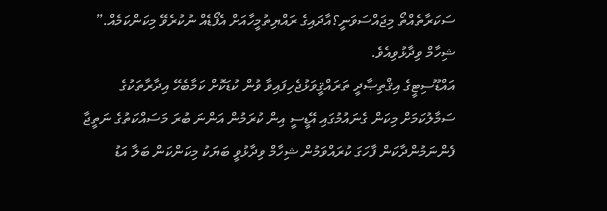ސަކަރާތެއްތޯ މިޖައްސަވަނީ؟އާދައިގެ ރައްޔިތުމީހާއަށް އެފޯޑެއް ނުކުރެވޭ މިކަންކަމެއް.” ޝިހާމް ވިދާޅުވިއެވެ.
އައްޑޫސިޓީގެ އިޤްތިޞާދީ ތަރައްޤީވަޅުޖެހިފައިވާ ވުން ކުޑަކޮށް ކަމާބެހޭ އިދާރާތަކުގެ ސަމާލުކަމަށް މިކަން ގެނައުމުގައި އޭޑީސީ އިން ކުރަމުން އަންނަ ބުރަ މަސައްކަތުގެ ނަތީޖާ ފެންނަމުންދާކަން ފާހަގަ ކުރައްވަމުން ޝިހާމް ވިދާޅުވީ ބަޔަކު މިކަންކަން ބަލާ އަޑު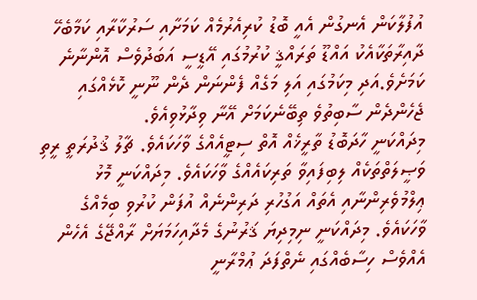އުފުލާކަން އެނގުން އެއީ ބޮޑު ކުރިއެރުމެއް ކަމަށާއި ސަރުކާރާއި ކަމާބެހޭ ދާއިރާތަކާއެކު އައްޑޫ ތަރައްޤީ ކުރުމުގައި އޭޑީސީ އަބަދުވެސް އޮންނާނެ ކަމަށެވެ.އަދި މިކަމުގައި އަލި މަގެއް ފެންނަން ދެން ނޫނީ ކޮޅެއްގައި ޖެހެންދެން ސާބިތުވެ ތިބޭނެކަމަށް އޭނާ ވިދާޅުވިއެވެ.
މިދައްކަނީ ހާދަބޮޑު ތާރީޚެއް އޮތް ސިޓީއެއްގެ ވާހަކައެވެ. ޗާލު ޤުދުރަތީ ރީތި ވަޞީލަތްތަކެއް ލިބިފައިވާ ތަރިކައެއްގެ ވާހަކައެވެ. މިދައްކަނީ މޮޅު ޢިލްމުވެރިންނާއި އެތައް އަގުހުރި ދަރިންނެއް އުފަން ކުރުވި ބިމެއްގެ ވާހަކައެވެ. މިދައްކަނީ ނިމިދިޔަ ޤަރުނުގެ މެދާއިހަމަޔަށް ރާއްޖޭގެ އެހެން އެއްވެސް ހިސާބެއްގައި ނެތްފަދަ ޢުމްރާނީ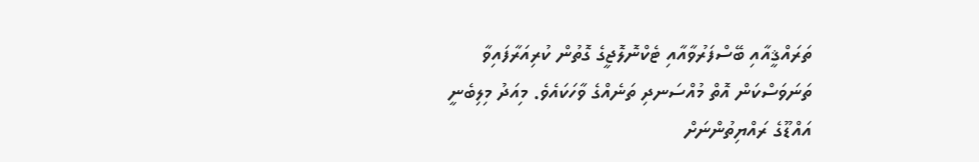ތަރައްޤީއާއި ބޭސްފަރުވާއާއި ޓެކްނޮލޮޖީގެ ގޮތުން ކުރިއަރާފައިވާ ތަނަވަސްކަން އޮތް މުއްސަނދި ތަނެއްގެ ވާހަކައެވެ. މިއަދު މިލިބެނީ އައްޑޫގެ ރައްޔިތުންނަށް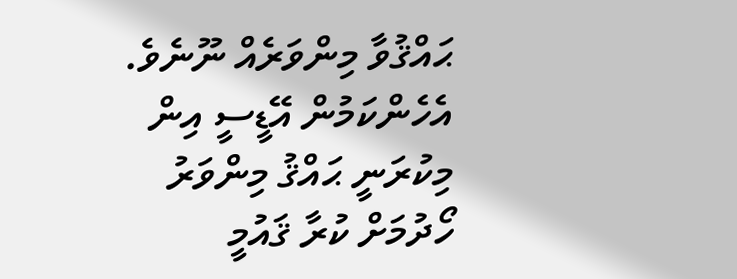ޙައްޤުވާ މިންވަރެއް ނޫނެވެ. އެހެންކަމުން އޭޑީސީ އިން މިކުރަނީ ޙައްޤު މިންވަރު ހޯދުމަށް ކުރާ ޤައުމީ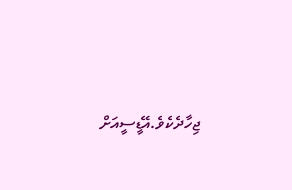ޖިހާދެކެވެ.އޭޑީސީއަށް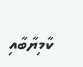ކާމިޔާބާއި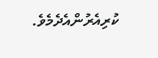ކުރިއެރުންއެދެމެވެ.